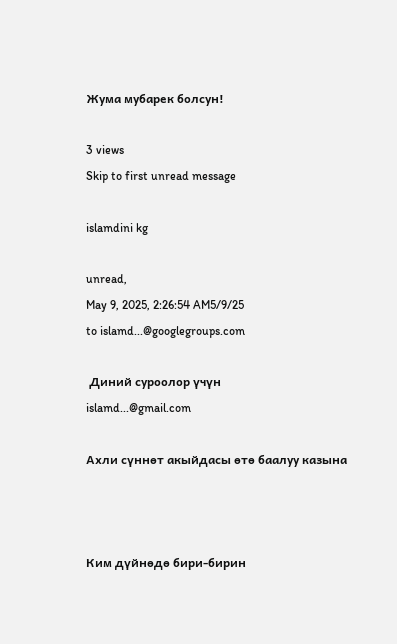Жума мубарек болсун!

3 views
Skip to first unread message

islamdini kg

unread,
May 9, 2025, 2:26:54 AM5/9/25
to islamd...@googlegroups.com

 Диний суроолор үчүн
islamd...@gmail.com

Ахли сүннөт акыйдасы өтө баалуу казына



Ким дүйнөдө бири-бирин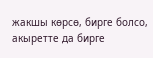жакшы көрсө, бирге болсо, акыретте да бирге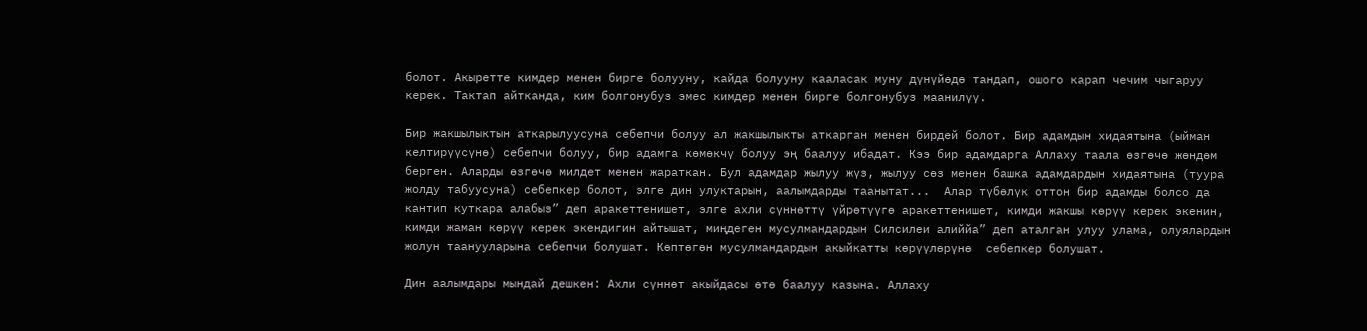болот. Акыретте кимдер менен бирге болууну, кайда болууну кааласак муну дүнүйөдө тандап, ошого карап чечим чыгаруу керек. Тактап айтканда, ким болгонубуз эмес кимдер менен бирге болгонубуз маанилүү.

Бир жакшылыктын аткарылуусуна себепчи болуу ал жакшылыкты аткарган менен бирдей болот. Бир адамдын хидаятына (ыйман келтирүүсүнө) себепчи болуу, бир адамга көмөкчү болуу эң баалуу ибадат. Кээ бир адамдарга Аллаху таала өзгөчө жөндөм берген. Аларды өзгөчө милдет менен жараткан. Бул адамдар жылуу жүз, жылуу сөз менен башка адамдардын хидаятына (туура жолду табуусуна) себепкер болот, элге дин улуктарын, аалымдарды таанытат...  Алар түбөлүк оттон бир адамды болсо да кантип куткара алабыз” деп аракеттенишет, элге ахли сүннөттү үйрөтүүгө аракеттенишет, кимди жакшы көрүү керек экенин, кимди жаман көрүү керек экендигин айтышат, миңдеген мусулмандардын Силсилеи алиййа” деп аталган улуу улама, олуялардын жолун таанууларына себепчи болушат. Көптөгөн мусулмандардын акыйкатты көрүүлөрүнө  себепкер болушат.

Дин аалымдары мындай дешкен: Ахли сүннөт акыйдасы өтө баалуу казына. Аллаху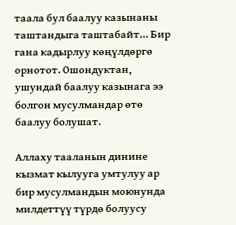таала бул баалуу казынаны таштандыга таштабайт... Бир гана кадырлуу көңүлдөргө орнотот. Ошондуктан, ушундай баалуу казынага ээ болгон мусулмандар өтө баалуу болушат.

Аллаху тааланын динине кызмат кылууга умтулуу ар бир мусулмандын моюнунда милдеттүү түрдө болуусу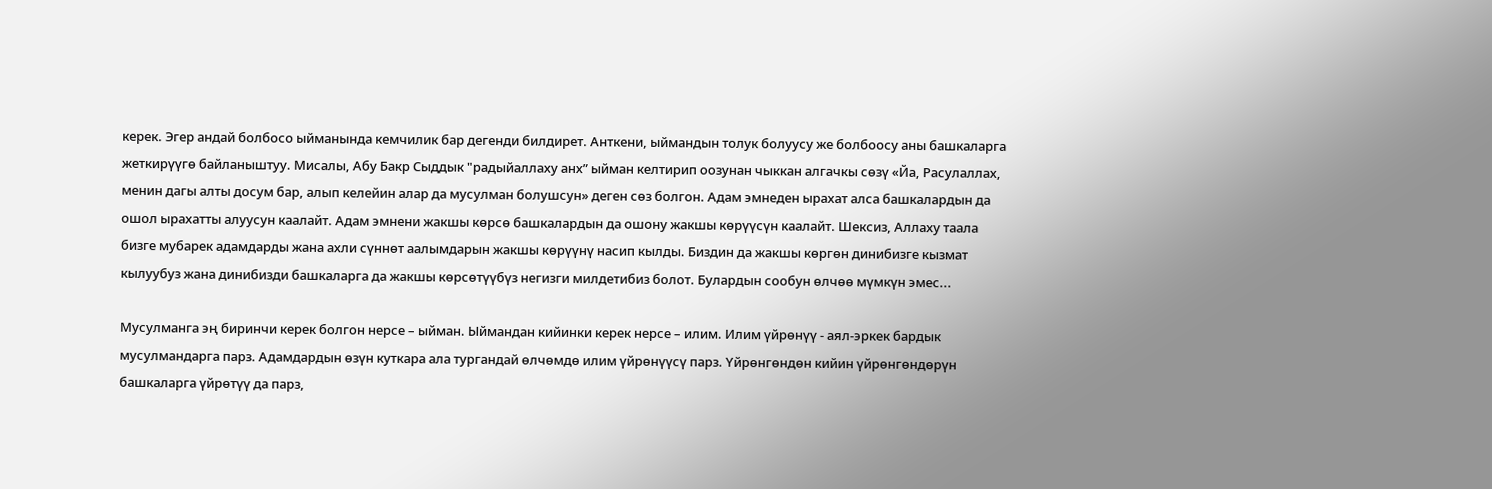керек. Эгер андай болбосо ыйманында кемчилик бар дегенди билдирет. Анткени, ыймандын толук болуусу же болбоосу аны башкаларга жеткирүүгө байланыштуу. Мисалы, Абу Бакр Сыддык "радыйаллаху анх” ыйман келтирип оозунан чыккан алгачкы сөзү «Йа, Расулаллах, менин дагы алты досум бар, алып келейин алар да мусулман болушсун» деген сөз болгон. Адам эмнеден ырахат алса башкалардын да ошол ырахатты алуусун каалайт. Адам эмнени жакшы көрсө башкалардын да ошону жакшы көрүүсүн каалайт. Шексиз, Аллаху таала бизге мубарек адамдарды жана ахли сүннөт аалымдарын жакшы көрүүнү насип кылды. Биздин да жакшы көргөн динибизге кызмат кылуубуз жана динибизди башкаларга да жакшы көрсөтүүбүз негизги милдетибиз болот. Булардын сообун өлчөө мүмкүн эмес...

Мусулманга эң биринчи керек болгон нерсе – ыйман. Ыймандан кийинки керек нерсе – илим. Илим үйрөнүү - аял-эркек бардык мусулмандарга парз. Адамдардын өзүн куткара ала тургандай өлчөмдө илим үйрөнүүсү парз. Үйрөнгөндөн кийин үйрөнгөндөрүн башкаларга үйрөтүү да парз,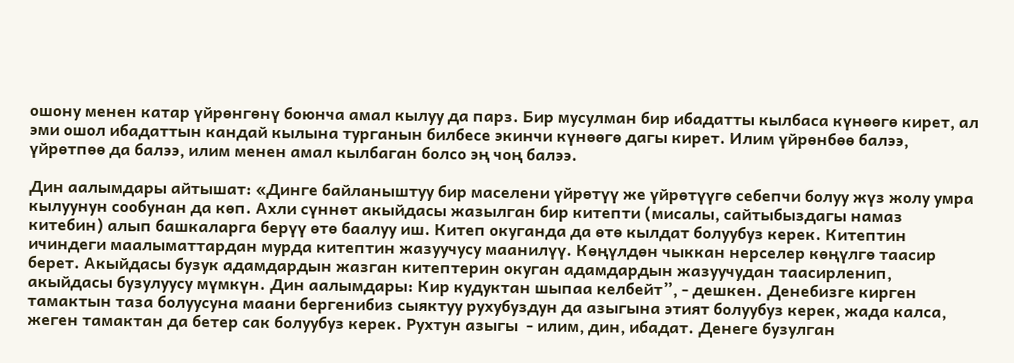ошону менен катар үйрөнгөнү боюнча амал кылуу да парз. Бир мусулман бир ибадатты кылбаса күнөөгө кирет, ал эми ошол ибадаттын кандай кылына турганын билбесе экинчи күнөөгө дагы кирет. Илим үйрөнбөө балээ, үйрөтпөө да балээ, илим менен амал кылбаган болсо эң чоң балээ.

Дин аалымдары айтышат: «Динге байланыштуу бир маселени үйрөтүү же үйрөтүүгө себепчи болуу жүз жолу умра кылуунун сообунан да көп. Ахли сүннөт акыйдасы жазылган бир китепти (мисалы, сайтыбыздагы намаз китебин) алып башкаларга берүү өтө баалуу иш. Китеп окуганда да өтө кылдат болуубуз керек. Китептин ичиндеги маалыматтардан мурда китептин жазуучусу маанилүү. Көңүлдөн чыккан нерселер көңүлгө таасир берет. Акыйдасы бузук адамдардын жазган китептерин окуган адамдардын жазуучудан таасирленип, акыйдасы бузулуусу мүмкүн. Дин аалымдары: Кир кудуктан шыпаа келбейт”, - дешкен. Денебизге кирген тамактын таза болуусуна маани бергенибиз сыяктуу рухубуздун да азыгына этият болуубуз керек, жада калса, жеген тамактан да бетер сак болуубуз керек. Рухтун азыгы  - илим, дин, ибадат. Денеге бузулган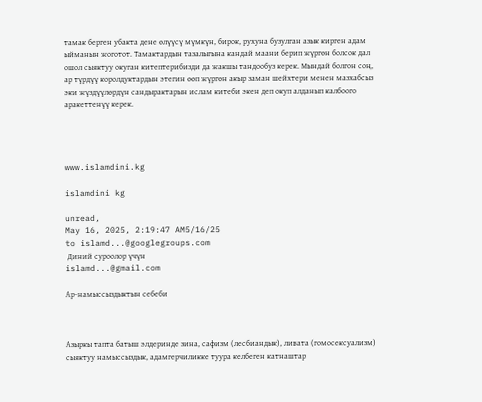тамак берген убакта дене өлүүсү мүмкүн, бирок, рухуна бузулган азык кирген адам ыйманын жоготот. Тамактардын тазалыгына кандай маани берип жүргөн болсок дал ошол сыяктуу окуган китептерибизди да жакшы тандообуз керек. Мындай болгон соң, ар түрдүү королдуктардын этегин өөп жүргөн акыр заман шейхтери менен мазхабсыз эки жүздүүлөрдүн сандырактарын ислам китеби экен деп окуп алданып калбоого аракеттенүү керек.




www.islamdini.kg

islamdini kg

unread,
May 16, 2025, 2:19:47 AM5/16/25
to islamd...@googlegroups.com
 Диний суроолор үчүн
islamd...@gmail.com

Ар-намыссыздыктын себеби



Азыркы тапта батыш элдеринде зина, сафизм (лесбиандык), ливата (гомосексуализм) сыяктуу намыссыздык, адамгерчиликке туура келбеген катнаштар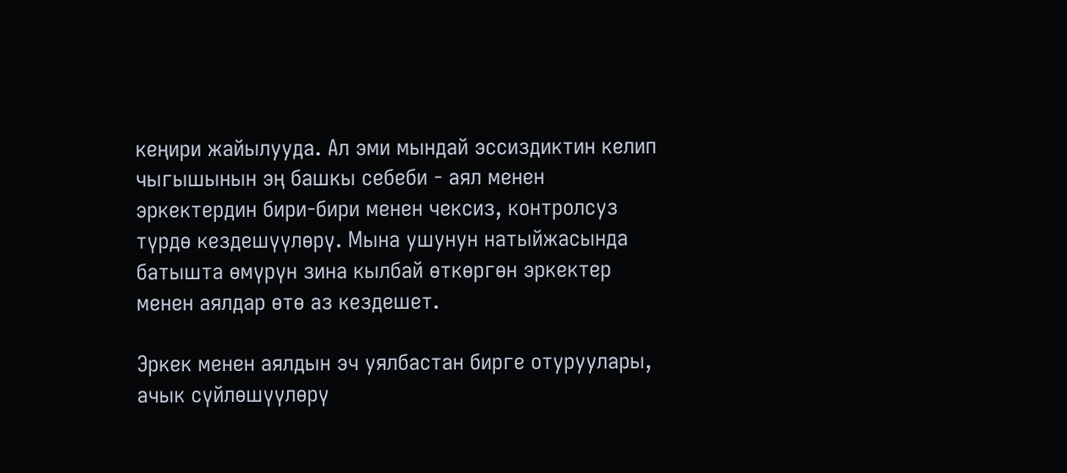кеңири жайылууда. Ал эми мындай эссиздиктин келип чыгышынын эң башкы себеби - аял менен эркектердин бири-бири менен чексиз, контролсуз түрдө кездешүүлөрү. Мына ушунун натыйжасында батышта өмүрүн зина кылбай өткөргөн эркектер менен аялдар өтө аз кездешет.

Эркек менен аялдын эч уялбастан бирге отуруулары, ачык сүйлөшүүлөрү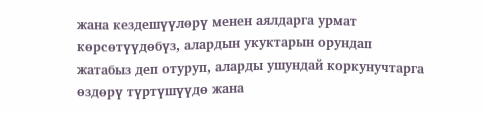жана кездешүүлөрү менен аялдарга урмат көрсөтүүдөбүз, алардын укуктарын орундап жатабыз деп отуруп, аларды ушундай коркунучтарга өздөрү түртүшүүдө жана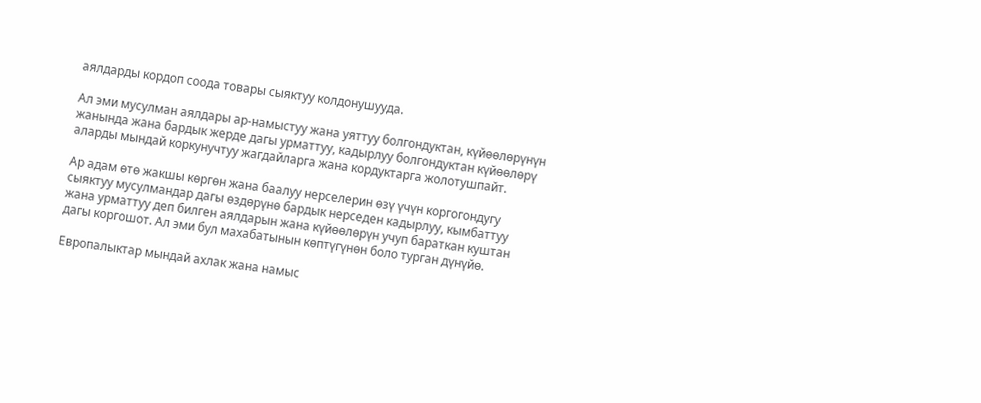аялдарды кордоп соода товары сыяктуу колдонушууда.

Ал эми мусулман аялдары ар-намыстуу жана уяттуу болгондуктан, күйөөлөрүнүн жанында жана бардык жерде дагы урматтуу, кадырлуу болгондуктан күйөөлөрү аларды мындай коркунучтуу жагдайларга жана кордуктарга жолотушпайт.

Ар адам өтө жакшы көргөн жана баалуу нерселерин өзү үчүн коргогондугу сыяктуу мусулмандар дагы өздөрүнө бардык нерседен кадырлуу, кымбаттуу жана урматтуу деп билген аялдарын жана күйөөлөрүн учуп бараткан куштан дагы коргошот. Ал эми бул махабатынын көптүгүнөн боло турган дүнүйө.

Европалыктар мындай ахлак жана намыс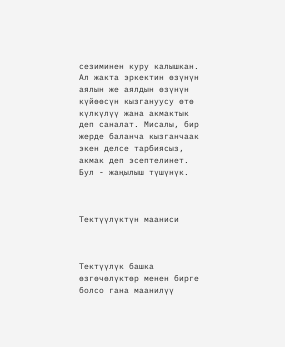сезиминен куру калышкан. Ал жакта эркектин өзүнүн аялын же аялдын өзүнүн күйөөсүн кызгануусу өтө күлкүлүү жана акмактык деп саналат. Мисалы, бир жерде баланча кызганчаак экен делсе тарбиясыз, акмак деп эсептелинет. Бул - жаңылыш түшүнүк.



Тектүүлүктүн мааниси



Тектүүлүк башка өзгөчөлүктөр менен бирге болсо гана маанилүү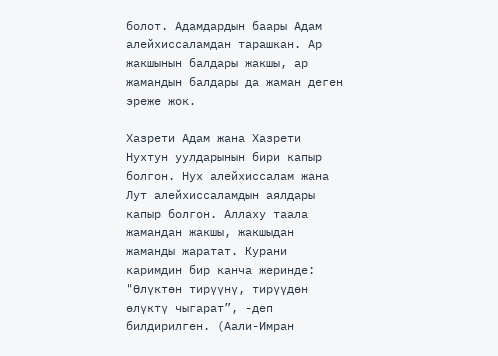болот. Адамдардын баары Адам алейхиссаламдан тарашкан. Ар жакшынын балдары жакшы, ар жамандын балдары да жаман деген эреже жок.

Хазрети Адам жана Хазрети Нухтун уулдарынын бири капыр болгон. Нух алейхиссалам жана Лут алейхиссаламдын аялдары капыр болгон. Аллаху таала жамандан жакшы, жакшыдан жаманды жаратат. Курани каримдин бир канча жеринде: "Өлүктөн тирүүнү, тирүүдөн өлүктү чыгарат”, -деп билдирилген. (Аали-Имран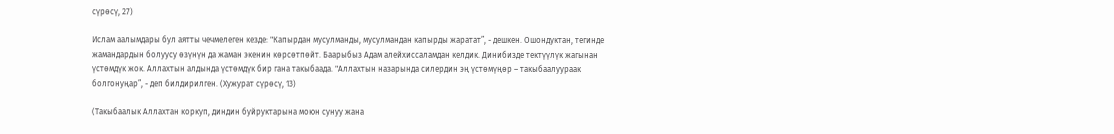сүрөсү, 27)

Ислам аалымдары бул аятты чечмелеген кезде: "Капырдан мусулманды, мусулмандан капырды жаратат”, - дешкен. Ошондуктан, тегинде жамандардын болуусу өзүнүн да жаман экенин көрсөтпөйт. Баарыбыз Адам алейхиссаламдан келдик. Динибизде тектүүлүк жагынан үстөмдүк жок. Аллахтын алдында үстөмдүк бир гана такыбаада. "Аллахтын назарында силердин эң үстөмүңөр – такыбаалуураак болгонуңар”, - деп билдирилген. (Хужурат сүрөсү, 13)

(Такыбаалык Аллахтан коркуп, диндин буйруктарына моюн сунуу жана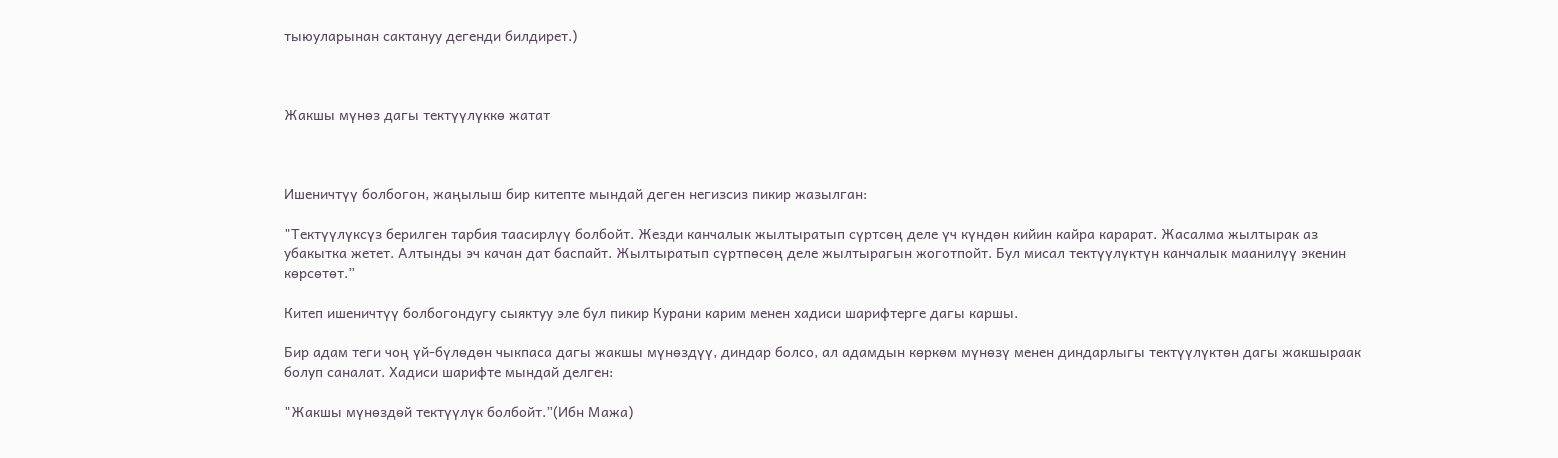тыюуларынан сактануу дегенди билдирет.)



Жакшы мүнөз дагы тектүүлүккө жатат



Ишеничтүү болбогон, жаңылыш бир китепте мындай деген негизсиз пикир жазылган:

"Тектүүлүксүз берилген тарбия таасирлүү болбойт. Жезди канчалык жылтыратып сүртсөң деле үч күндөн кийин кайра карарат. Жасалма жылтырак аз убакытка жетет. Алтынды эч качан дат баспайт. Жылтыратып сүртпөсөң деле жылтырагын жоготпойт. Бул мисал тектүүлүктүн канчалык маанилүү экенин көрсөтөт.”

Китеп ишеничтүү болбогондугу сыяктуу эле бул пикир Курани карим менен хадиси шарифтерге дагы каршы.

Бир адам теги чоң үй-бүлөдөн чыкпаса дагы жакшы мүнөздүү, диндар болсо, ал адамдын көркөм мүнөзү менен диндарлыгы тектүүлүктөн дагы жакшыраак болуп саналат. Хадиси шарифте мындай делген:

"Жакшы мүнөздөй тектүүлүк болбойт.”(Ибн Мажа)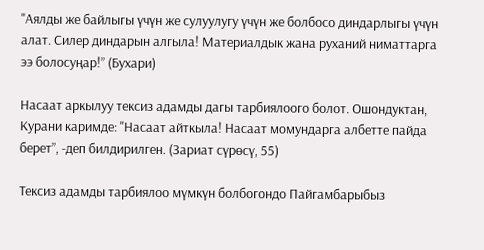"Аялды же байлыгы үчүн же сулуулугу үчүн же болбосо диндарлыгы үчүн алат. Силер диндарын алгыла! Материалдык жана руханий ниматтарга ээ болосуңар!” (Бухари)

Насаат аркылуу тексиз адамды дагы тарбиялоого болот. Ошондуктан, Курани каримде: "Насаат айткыла! Насаат момундарга албетте пайда берет”, -деп билдирилген. (Зариат сүрөсү, 55)

Тексиз адамды тарбиялоо мүмкүн болбогондо Пайгамбарыбыз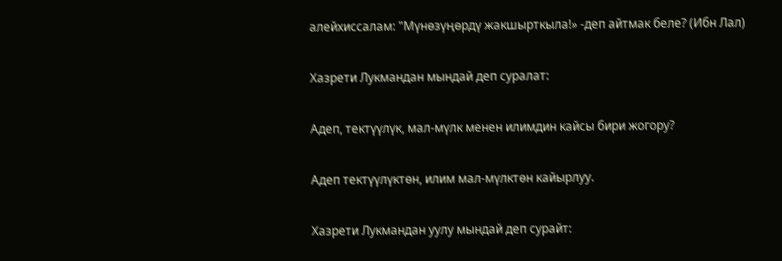алейхиссалам: "Мүнөзүңөрдү жакшырткыла!» -деп айтмак беле? (Ибн Лал)

Хазрети Лукмандан мындай деп суралат:

Адеп, тектүүлүк, мал-мүлк менен илимдин кайсы бири жогору?

Адеп тектүүлүктөн, илим мал-мүлктөн кайырлуу.

Хазрети Лукмандан уулу мындай деп сурайт: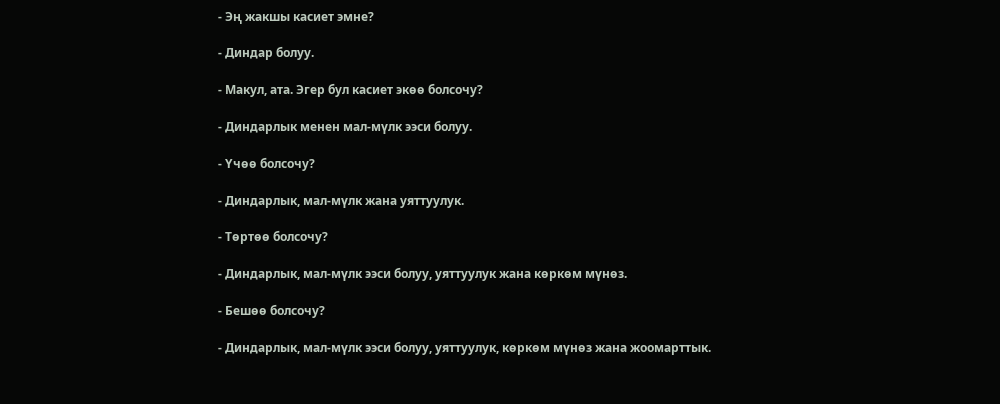- Эң жакшы касиет эмне?

- Диндар болуу.

- Макул, ата. Эгер бул касиет экөө болсочу?

- Диндарлык менен мал-мүлк ээси болуу.

- Үчөө болсочу?

- Диндарлык, мал-мүлк жана уяттуулук.

- Төртөө болсочу?

- Диндарлык, мал-мүлк ээси болуу, уяттуулук жана көркөм мүнөз.

- Бешөө болсочу?

- Диндарлык, мал-мүлк ээси болуу, уяттуулук, көркөм мүнөз жана жоомарттык.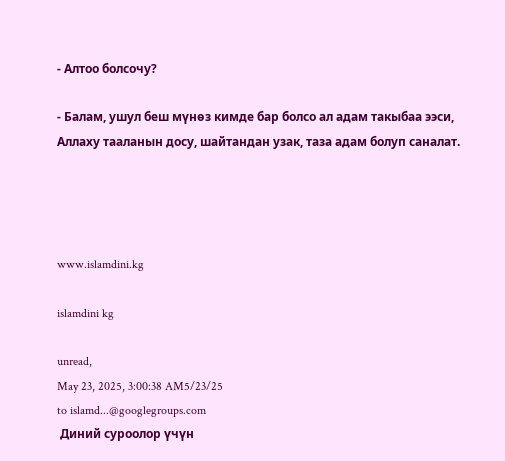- Алтоо болсочу?

- Балам, ушул беш мүнөз кимде бар болсо ал адам такыбаа ээси, Аллаху тааланын досу, шайтандан узак, таза адам болуп саналат.




www.islamdini.kg

islamdini kg

unread,
May 23, 2025, 3:00:38 AM5/23/25
to islamd...@googlegroups.com
 Диний суроолор үчүн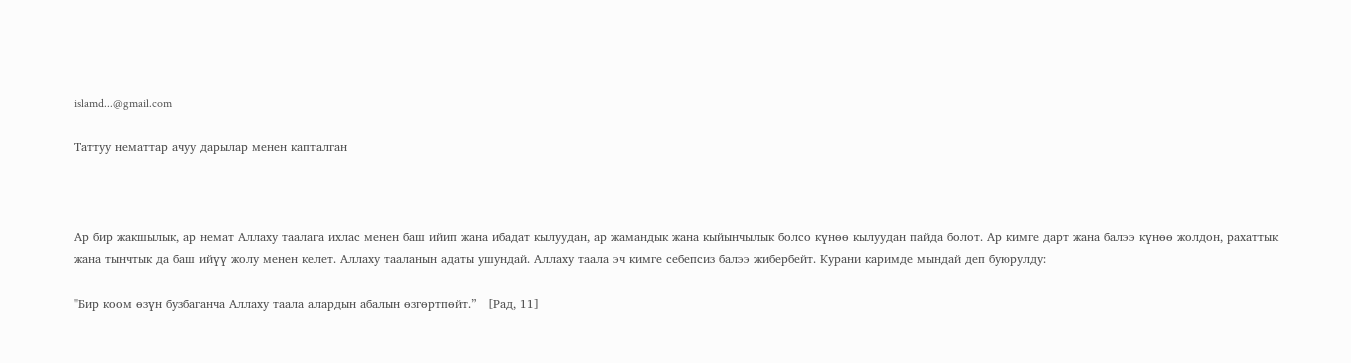islamd...@gmail.com

Таттуу нематтар ачуу дарылар менен капталган



Ар бир жакшылык, ар немат Аллаху таалага ихлас менен баш ийип жана ибадат кылуудан, ар жамандык жана кыйынчылык болсо күнөө кылуудан пайда болот. Ар кимге дарт жана балээ күнөө жолдон, рахаттык жана тынчтык да баш ийүү жолу менен келет. Аллаху тааланын адаты ушундай. Аллаху таала эч кимге себепсиз балээ жибербейт. Курани каримде мындай деп буюрулду:

"Бир коом өзүн бузбаганча Аллаху таала алардын абалын өзгөртпөйт.”   [Рад, 11]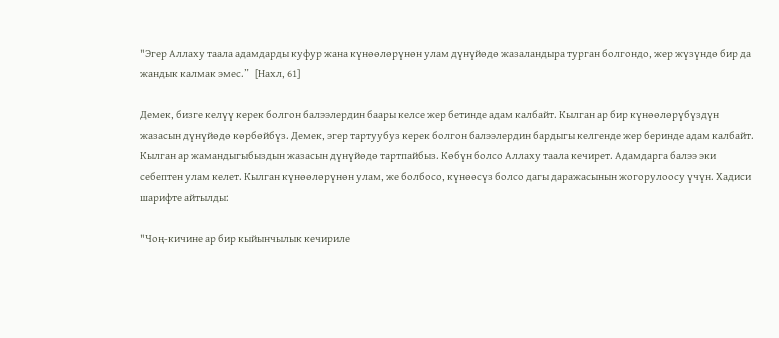"Эгер Аллаху таала адамдарды куфур жана күнөөлөрүнөн улам дүнүйөдө жазаландыра турган болгондо, жер жүзүндө бир да жандык калмак эмес.”   [Нахл, 61]

Демек, бизге келүү керек болгон балээлердин баары келсе жер бетинде адам калбайт. Кылган ар бир күнөөлөрүбүздүн жазасын дүнүйөдө көрбөйбүз. Демек, эгер тартуубуз керек болгон балээлердин бардыгы келгенде жер беринде адам калбайт. Кылган ар жамандыгыбыздын жазасын дүнүйөдө тартпайбыз. Көбүн болсо Аллаху таала кечирет. Адамдарга балээ эки себептен улам келет. Кылган күнөөлөрүнөн улам, же болбосо, күнөөсүз болсо дагы даражасынын жогорулоосу үчүн. Хадиси шарифте айтылды:

"Чоң-кичине ар бир кыйынчылык кечириле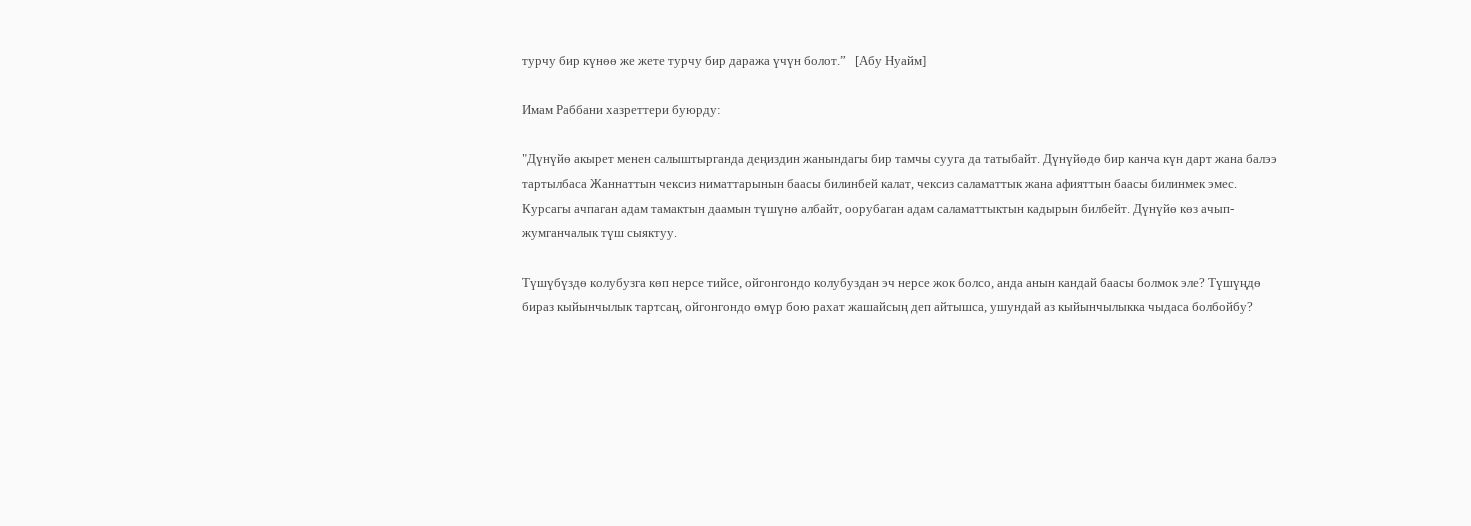турчу бир күнөө же жете турчу бир даража үчүн болот.”   [Абу Нуайм]

Имам Раббани хазреттери буюрду:

"Дүнүйө акырет менен салыштырганда деңиздин жанындагы бир тамчы сууга да татыбайт. Дүнүйөдө бир канча күн дарт жана балээ тартылбаса Жаннаттын чексиз ниматтарынын баасы билинбей калат, чексиз саламаттык жана афияттын баасы билинмек эмес. Курсагы ачпаган адам тамактын даамын түшүнө албайт, оорубаган адам саламаттыктын кадырын билбейт. Дүнүйө көз ачып-жумганчалык түш сыяктуу.

Түшүбүздө колубузга көп нерсе тийсе, ойгонгондо колубуздан эч нерсе жок болсо, анда анын кандай баасы болмок эле? Түшүңдө бираз кыйынчылык тартсаң, ойгонгондо өмүр бою рахат жашайсың деп айтышса, ушундай аз кыйынчылыкка чыдаса болбойбу?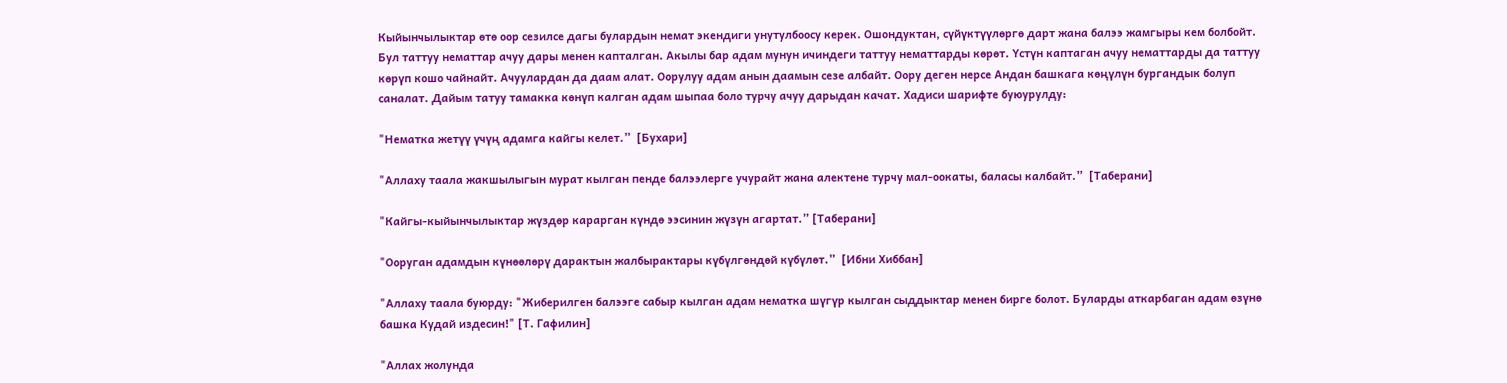Кыйынчылыктар өтө оор сезилсе дагы булардын немат экендиги унутулбоосу керек. Ошондуктан, сүйүктүүлөргө дарт жана балээ жамгыры кем болбойт. Бул таттуу нематтар ачуу дары менен капталган. Акылы бар адам мунун ичиндеги таттуу нематтарды көрөт. Үстүн каптаган ачуу нематтарды да таттуу көрүп кошо чайнайт. Ачуулардан да даам алат. Оорулуу адам анын даамын сезе албайт. Оору деген нерсе Андан башкага көңүлүн бургандык болуп саналат. Дайым татуу тамакка көнүп калган адам шыпаа боло турчу ачуу дарыдан качат. Хадиси шарифте буюурулду:

"Нематка жетүү үчүң адамга кайгы келет.”  [Бухари]

"Аллаху таала жакшылыгын мурат кылган пенде балээлерге учурайт жана алектене турчу мал-оокаты, баласы калбайт.”  [Таберани]

"Кайгы-кыйынчылыктар жүздөр карарган күндө ээсинин жүзүн агартат.” [Таберани]

"Ооруган адамдын күнөөлөрү дарактын жалбырактары күбүлгөндөй күбүлөт.”  [Ибни Хиббан]

"Аллаху таала буюрду: "Жиберилген балээге сабыр кылган адам нематка шүгүр кылган сыддыктар менен бирге болот. Буларды аткарбаган адам өзүнө башка Кудай издесин!" [Т. Гафилин]

"Аллах жолунда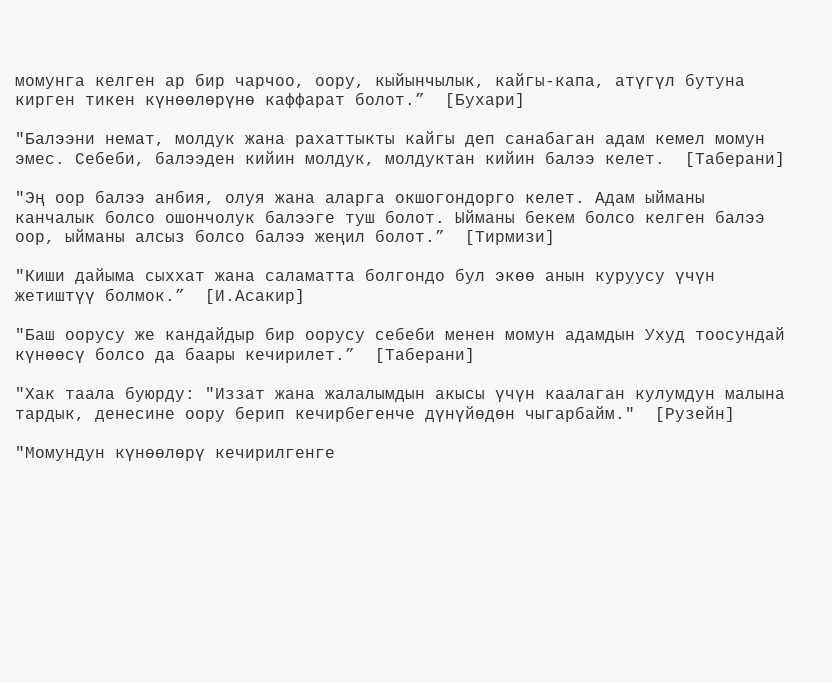момунга келген ар бир чарчоо, оору, кыйынчылык, кайгы-капа, атүгүл бутуна кирген тикен күнөөлөрүнө каффарат болот.”  [Бухари]

"Балээни немат, молдук жана рахаттыкты кайгы деп санабаган адам кемел момун эмес. Себеби, балээден кийин молдук, молдуктан кийин балээ келет.  [Таберани]

"Эң оор балээ анбия, олуя жана аларга окшогондорго келет. Адам ыйманы канчалык болсо ошончолук балээге туш болот. Ыйманы бекем болсо келген балээ оор, ыйманы алсыз болсо балээ жеңил болот.”  [Тирмизи]

"Киши дайыма сыххат жана саламатта болгондо бул экөө анын куруусу үчүн жетиштүү болмок.”  [И.Асакир]

"Баш оорусу же кандайдыр бир оорусу себеби менен момун адамдын Ухуд тоосундай күнөөсү болсо да баары кечирилет.”  [Таберани]

"Хак таала буюрду: "Иззат жана жалалымдын акысы үчүн каалаган кулумдун малына тардык, денесине оору берип кечирбегенче дүнүйөдөн чыгарбайм."  [Рузейн]

"Момундун күнөөлөрү кечирилгенге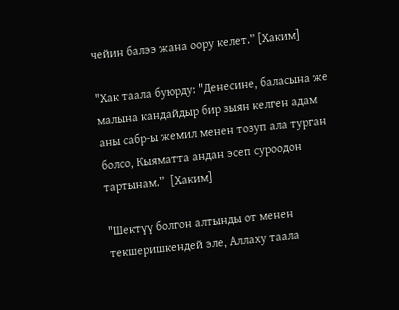чейин балээ жана оору келет.” [Хаким]

"Хак таала буюрду: "Денесине, баласына же малына кандайдыр бир зыян келген адам аны сабр-ы жемил менен тозуп ала турган болсо, Кыяматта андан эсеп суроодон тартынам.”  [Хаким]

"Шектүү болгон алтынды от менен текшеришкендей эле, Аллаху таала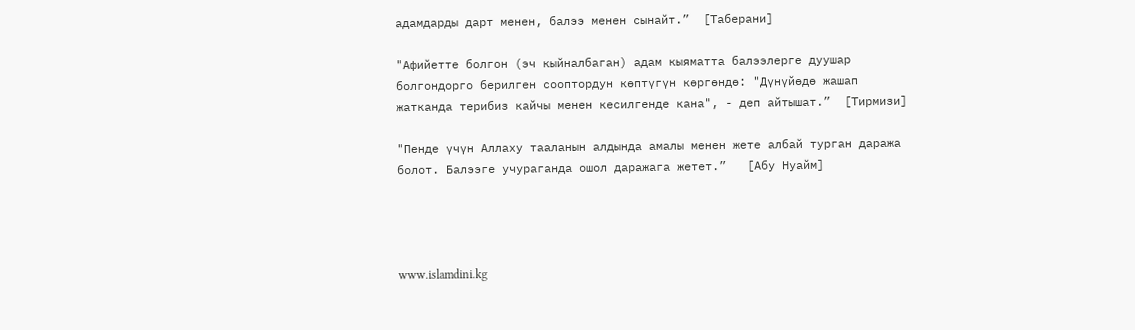адамдарды дарт менен, балээ менен сынайт.”  [Таберани]

"Афийетте болгон (эч кыйналбаган) адам кыяматта балээлерге дуушар болгондорго берилген сооптордун көптүгүн көргөндө: "Дүнүйөдө жашап жатканда терибиз кайчы менен кесилгенде кана", - деп айтышат.”  [Тирмизи]

"Пенде үчүн Аллаху тааланын алдында амалы менен жете албай турган даража болот. Балээге учураганда ошол даражага жетет.”   [Абу Нуайм]




www.islamdini.kg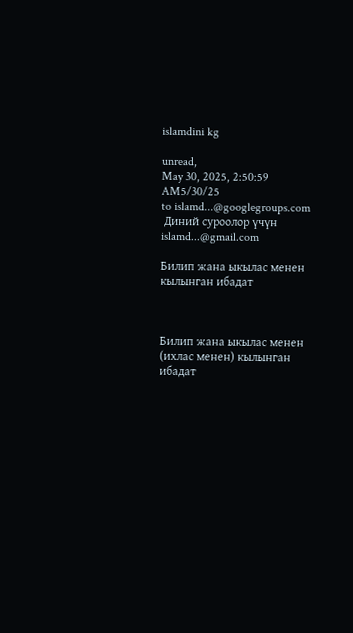islamdini kg

unread,
May 30, 2025, 2:50:59 AM5/30/25
to islamd...@googlegroups.com
 Диний суроолор үчүн
islamd...@gmail.com

Билип жана ыкылас менен кылынган ибадат



Билип жана ыкылас менен (ихлас менен) кылынган ибадат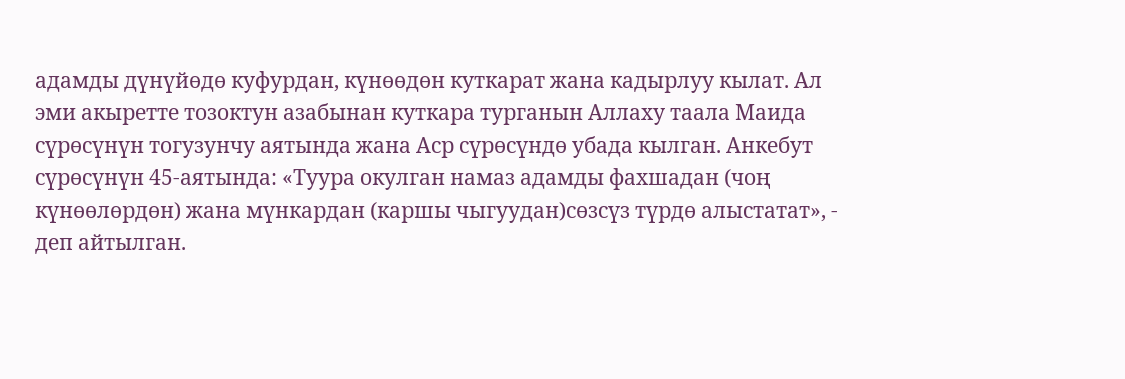адамды дүнүйөдө куфурдан, күнөөдөн куткарат жана кадырлуу кылат. Ал эми акыретте тозоктун азабынан куткара турганын Аллаху таала Маида сүрөсүнүн тогузунчу аятында жана Аср сүрөсүндө убада кылган. Анкебут сүрөсүнүн 45-аятында: «Туура окулган намаз адамды фахшадан (чоң күнөөлөрдөн) жана мүнкардан (каршы чыгуудан)сөзсүз түрдө алыстатат», - деп айтылган.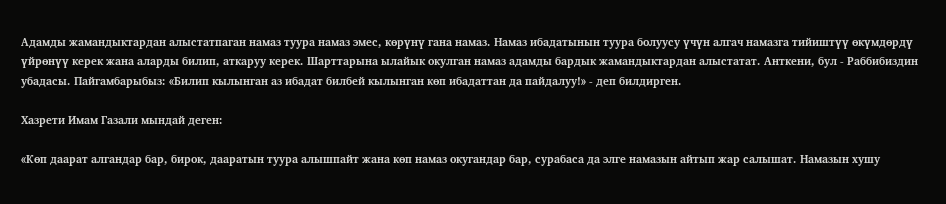Адамды жамандыктардан алыстатпаган намаз туура намаз эмес, көрүнү гана намаз. Намаз ибадатынын туура болуусу үчүн алгач намазга тийиштүү өкүмдөрдү үйрөнүү керек жана аларды билип, аткаруу керек. Шарттарына ылайык окулган намаз адамды бардык жамандыктардан алыстатат. Анткени, бул - Раббибиздин убадасы. Пайгамбарыбыз: «Билип кылынган аз ибадат билбей кылынган көп ибадаттан да пайдалуу!» - деп билдирген.

Хазрети Имам Газали мындай деген:

«Көп даарат алгандар бар, бирок, дааратын туура алышпайт жана көп намаз окугандар бар, сурабаса да элге намазын айтып жар салышат. Намазын хушу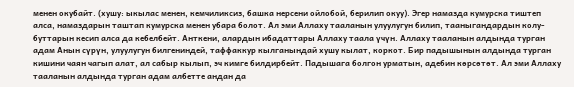менен окубайт. (хушу: ыкылас менен, кемчиликсиз, башка нерсени ойлобой, берилип окуу). Эгер намазда кумурска тиштеп алса, намаздарын таштап кумурска менен убара болот. Ал эми Аллаху тааланын улуулугун билип, тааныгандардын колу-буттарын кесип алса да кебелбейт. Анткени, алардын ибадаттары Аллаху таала үчүн. Аллаху тааланын алдында турган адам Анын сүрүн, улуулугун билгениндей, таффаккур кылганындай хушу кылат, коркот. Бир падышынын алдында турган кишини чаян чагып алат, ал сабыр кылып, эч кимге билдирбейт. Падышага болгон урматын, адебин көрсөтөт. Ал эми Аллаху тааланын алдында турган адам албетте андан да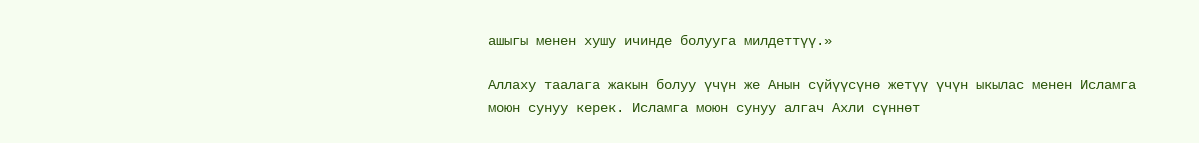ашыгы менен хушу ичинде болууга милдеттүү.»

Аллаху таалага жакын болуу үчүн же Анын сүйүүсүнө жетүү үчүн ыкылас менен Исламга моюн сунуу керек. Исламга моюн сунуу алгач Ахли сүннөт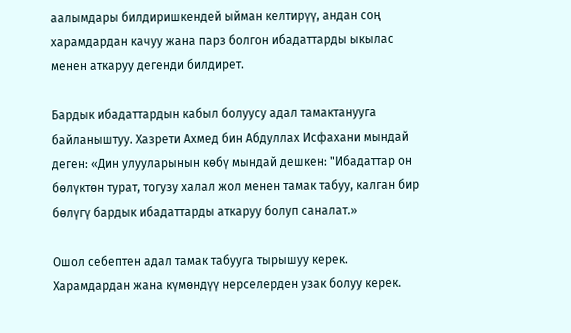аалымдары билдиришкендей ыйман келтирүү, андан соң харамдардан качуу жана парз болгон ибадаттарды ыкылас менен аткаруу дегенди билдирет.

Бардык ибадаттардын кабыл болуусу адал тамактанууга байланыштуу. Хазрети Ахмед бин Абдуллах Исфахани мындай деген: «Дин улууларынын көбү мындай дешкен: "Ибадаттар он бөлүктөн турат, тогузу халал жол менен тамак табуу, калган бир бөлүгү бардык ибадаттарды аткаруу болуп саналат.»

Ошол себептен адал тамак табууга тырышуу керек. Харамдардан жана күмөндүү нерселерден узак болуу керек.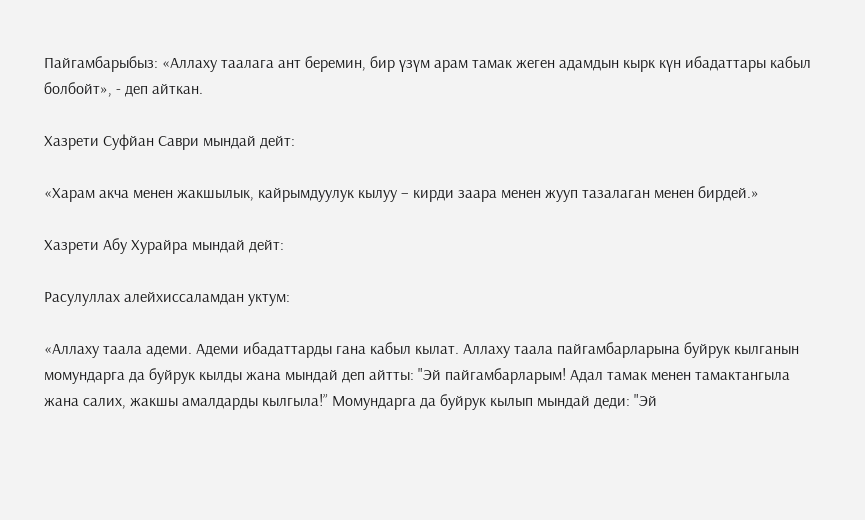Пайгамбарыбыз: «Аллаху таалага ант беремин, бир үзүм арам тамак жеген адамдын кырк күн ибадаттары кабыл болбойт», - деп айткан.

Хазрети Суфйан Саври мындай дейт:

«Харам акча менен жакшылык, кайрымдуулук кылуу – кирди заара менен жууп тазалаган менен бирдей.»

Хазрети Абу Хурайра мындай дейт:

Расулуллах алейхиссаламдан уктум:

«Аллаху таала адеми. Адеми ибадаттарды гана кабыл кылат. Аллаху таала пайгамбарларына буйрук кылганын момундарга да буйрук кылды жана мындай деп айтты: "Эй пайгамбарларым! Адал тамак менен тамактангыла жана салих, жакшы амалдарды кылгыла!” Момундарга да буйрук кылып мындай деди: "Эй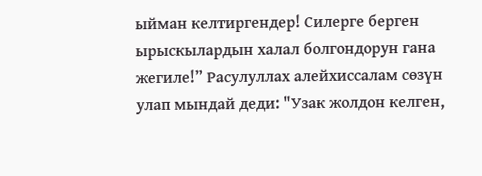ыйман келтиргендер! Силерге берген ырыскылардын халал болгондорун гана жегиле!” Расулуллах алейхиссалам сөзүн улап мындай деди: "Узак жолдон келген,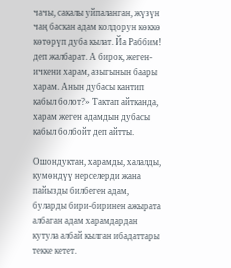чачы, сакалы уйпаланган, жүзүн чаң баскан адам колдорун көккө көтөрүп дуба кылат. Йа Раббим! деп жалбарат. А бирок, жеген-ичкени харам, азыгынын баары харам. Анын дубасы кантип кабыл болот?» Тактап айтканда, харам жеген адамдын дубасы кабыл болбойт деп айтты.

Ошондуктан, харамды, халалды, кумөндүү нерселерди жана пайызды билбеген адам, буларды бири-биринен ажырата албаган адам харамдардан кутула албай кылган ибадаттары текке кетет.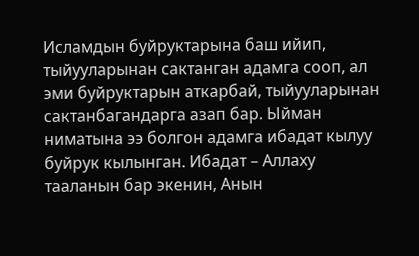Исламдын буйруктарына баш ийип, тыйууларынан сактанган адамга сооп, ал эми буйруктарын аткарбай, тыйууларынан сактанбагандарга азап бар. Ыйман ниматына ээ болгон адамга ибадат кылуу буйрук кылынган. Ибадат – Аллаху тааланын бар экенин, Анын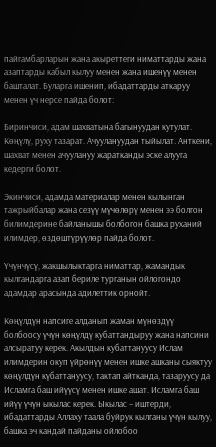пайгамбарларын жана акыреттеги ниматтарды жана азаптарды кабыл кылуу менен жана ишенүү менен башталат. Буларга ишенип, ибадаттарды аткаруу менен үч нерсе пайда болот:

Биринчиси, адам шахватына багынуудан кутулат. Көңүлү, руху тазарат. Ачуулануудан тыйылат. Анткени, шахват менен ачуулануу жаратканды эске алууга кедерги болот.

Экинчиси, адамда материалар менен кылынган тажрыйбалар жана сезүү мүчөлөрү менен ээ болгон билимдерине байланышы болбогон башка руханий илимдер, өздөштүрүүлөр пайда болот.

Үчүнчүсү, жакшылыктарга ниматтар, жамандык кылгандарга азап бериле турганын ойлогондо адамдар арасында адилеттик орнойт.

Көңүлдүн напсиге алданып жаман мүнөздүү болбоосу үчүн көңүлдү кубаттандыруу жана напсини алсыратуу керек. Акылдын кубаттануусу Ислам илимдерин окуп үйрөнүү менен ишке ашканы сыяктуу көңүлдүн күбаттануусу, тактап айтканда, тазаруусу да Исламга баш ийүүсү менен ишке ашат. Исламга баш ийүү үчүн ыкылас керек. Ыкылас – иштерди, ибадаттарды Аллаху таала буйрук кылганы үчүн кылуу, башка эч кандай пайданы ойлобоо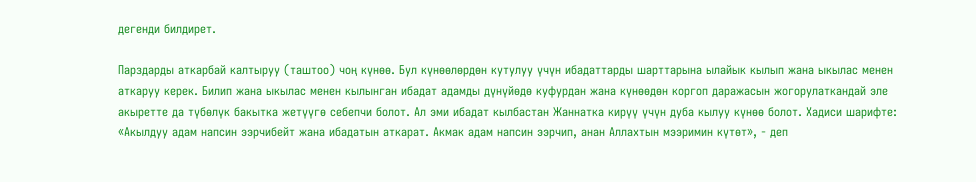дегенди билдирет.

Парздарды аткарбай калтыруу (таштоо) чоң күнөө. Бул күнөөлөрдөн кутулуу үчүн ибадаттарды шарттарына ылайык кылып жана ыкылас менен аткаруу керек. Билип жана ыкылас менен кылынган ибадат адамды дүнүйөдө куфурдан жана күнөөдөн коргоп даражасын жогорулаткандай эле акыретте да түбөлүк бакытка жетүүгө себепчи болот. Ал эми ибадат кылбастан Жаннатка кирүү үчүн дуба кылуу күнөө болот. Хадиси шарифте: «Акылдуу адам напсин ээрчибейт жана ибадатын аткарат. Акмак адам напсин ээрчип, анан Аллахтын мээримин күтөт», - деп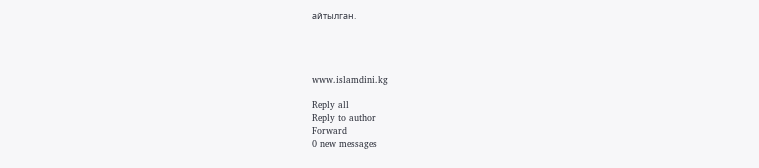айтылган.




www.islamdini.kg

Reply all
Reply to author
Forward
0 new messages